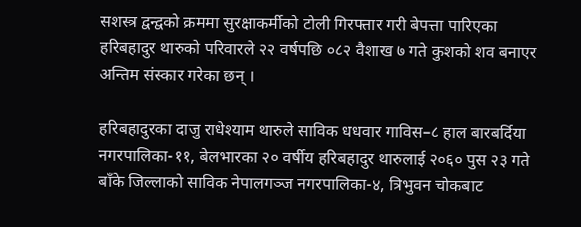सशस्त्र द्वन्द्वको क्रममा सुरक्षाकर्मीको टोली गिरफ्तार गरी बेपत्ता पारिएका हरिबहादुर थारुको परिवारले २२ वर्षपछि ०८२ वैशाख ७ गते कुशको शव बनाएर अन्तिम संस्कार गरेका छन् ।

हरिबहादुरका दाजु राधेश्याम थारुले साविक धधवार गाविस–८ हाल बारबर्दिया नगरपालिका-११, बेलभारका २० वर्षीय हरिबहादुर थारुलाई २०६० पुस २३ गते बाँके जिल्लाको साविक नेपालगञ्ज नगरपालिका-४, त्रिभुवन चोकबाट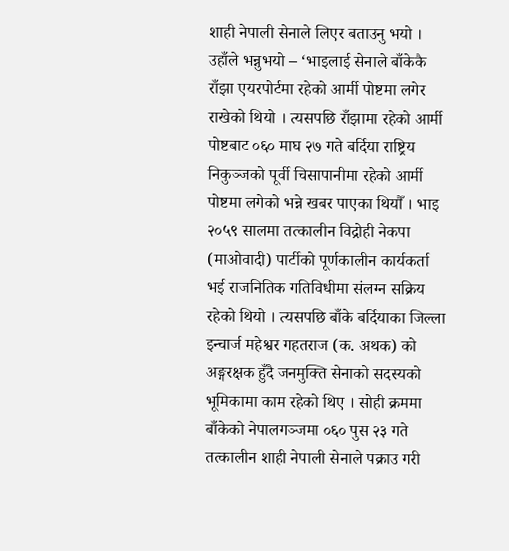शाही नेपाली सेनाले लिएर बताउनु भयो । उहाँले भन्नुभयो – ‘भाइलाई सेनाले बाँकेकै राँझा एयरपोर्टमा रहेको आर्मी पोष्टमा लगेर राखेको थियो । त्यसपछि राँझामा रहेको आर्मी पोष्टबाट ०६० माघ २७ गते बर्दिया राष्ट्रिय निकुञ्जको पूर्वी चिसापानीमा रहेको आर्मी पोष्टमा लगेको भन्ने खबर पाएका थियौँ । भाइ २०५९ सालमा तत्कालीन विद्रोही नेकपा (माओवादी) पार्टीको पूर्णकालीन कार्यकर्ता भई राजनितिक गतिविधीमा संलग्न सक्रिय रहेको थियो । त्यसपछि बाँके बर्दियाका जिल्ला इन्चार्ज महेश्वर गहतराज (क. अथक) को अङ्गरक्षक हुँदै जनमुक्ति सेनाको सदस्यको भूमिकामा काम रहेको थिए । सोही क्रममा बाँकेको नेपालगञ्जमा ०६० पुस २३ गते तत्कालीन शाही नेपाली सेनाले पक्राउ गरी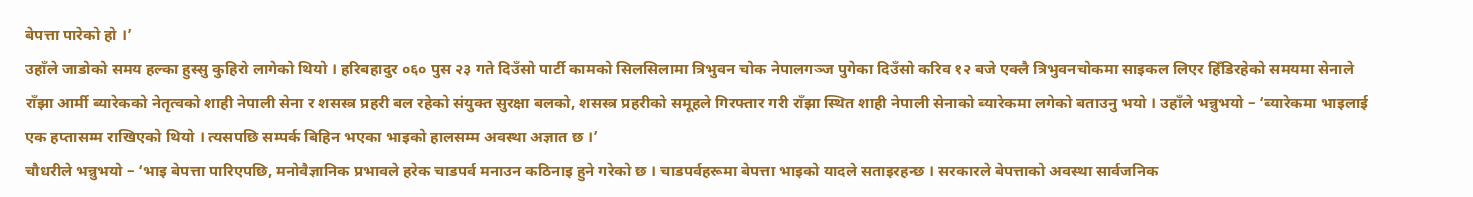बेपत्ता पारेको हो ।’
उहाँले जाडोको समय हल्का हुस्सु कुहिरो लागेको थियो । हरिबहादुर ०६० पुस २३ गते दिउँसो पार्टी कामको सिलसिलामा त्रिभुवन चोक नेपालगञ्ज पुगेका दिउँसो करिव १२ बजे एक्लै त्रिभुवनचोकमा साइकल लिएर हिँडिरहेको समयमा सेनाले राँझा आर्मी ब्यारेकको नेतृत्वको शाही नेपाली सेना र शसस्त्र प्रहरी बल रहेको संयुक्त सुरक्षा बलको, शसस्त्र प्रहरीको समूहले गिरफ्तार गरी राँझा स्थित शाही नेपाली सेनाको ब्यारेकमा लगेको बताउनु भयो । उहाँले भन्नुभयो – ‘ब्यारेकमा भाइलाई एक हप्तासम्म राखिएको थियो । त्यसपछि सम्पर्क बिहिन भएका भाइको हालसम्म अवस्था अज्ञात छ ।’
चौधरीले भन्नुभयो – ‘भाइ बेपत्ता पारिएपछि, मनोवैज्ञानिक प्रभावले हरेक चाडपर्व मनाउन कठिनाइ हुने गरेको छ । चाडपर्वहरूमा बेपत्ता भाइको यादले सताइरहन्छ । सरकारले बेपत्ताको अवस्था सार्वजनिक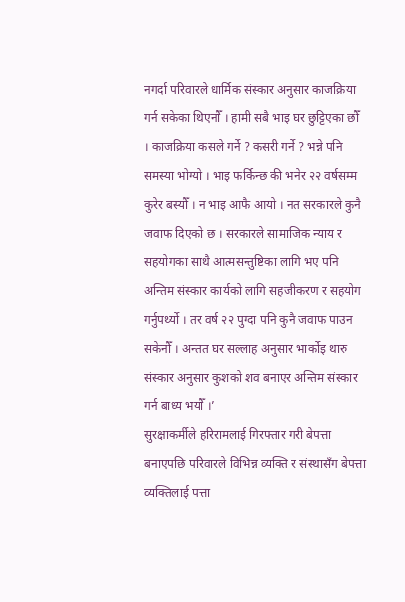नगर्दा परिवारले धार्मिक संस्कार अनुसार काजक्रिया गर्न सकेका थिएनौँ । हामी सबै भाइ घर छुट्टिएका छौँ । काजक्रिया कसले गर्ने ? कसरी गर्ने ? भन्ने पनि समस्या भोग्यो । भाइ फर्किन्छ की भनेर २२ वर्षसम्म कुरेर बस्यौँ । न भाइ आफै आयो । नत सरकारले कुनै जवाफ दिएको छ । सरकारले सामाजिक न्याय र सहयोगका साथै आत्मसन्तुष्टिका लागि भए पनि अन्तिम संस्कार कार्यको लागि सहजीकरण र सहयोग गर्नुपर्थ्यो । तर वर्ष २२ पुग्दा पनि कुनै जवाफ पाउन सकेनौँ । अन्तत घर सल्लाह अनुसार भार्कोइ थारु संस्कार अनुसार कुशको शव बनाएर अन्तिम संस्कार गर्न बाध्य भयौँ ।’
सुरक्षाकर्मीले हरिरामलाई गिरफ्तार गरी बेपत्ता बनाएपछि परिवारले विभिन्न व्यक्ति र संस्थासँग बेपत्ता व्यक्तिलाई पत्ता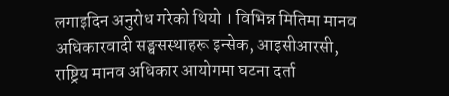लगाइदिन अनुरोध गरेको थियो । विभिन्न मितिमा मानव अधिकारवादी सङ्घसस्थाहरू इन्सेक, आइसीआरसी, राष्ट्रिय मानव अधिकार आयोगमा घटना दर्ता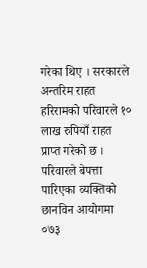गरेका थिए । सरकारले अन्तरिम राहत हरिरामको परिवारले १० लाख रुपियाँ राहत प्राप्त गरेको छ । परिवारले बेपत्ता पारिएका व्यक्तिको छानविन आयोगमा ०७३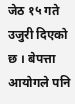जेठ १५ गते उजुरी दिएको छ । बेपत्ता आयोगले पनि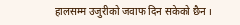हालसम्म उजुरीको जवाफ दिन सकेको छैन ।